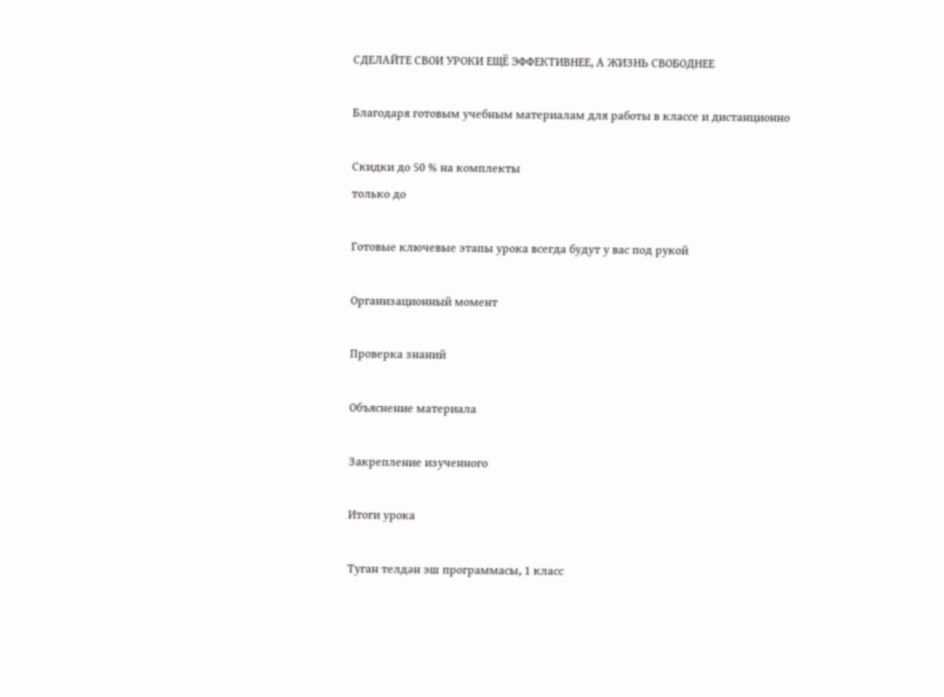СДЕЛАЙТЕ СВОИ УРОКИ ЕЩЁ ЭФФЕКТИВНЕЕ, А ЖИЗНЬ СВОБОДНЕЕ

Благодаря готовым учебным материалам для работы в классе и дистанционно

Скидки до 50 % на комплекты
только до

Готовые ключевые этапы урока всегда будут у вас под рукой

Организационный момент

Проверка знаний

Объяснение материала

Закрепление изученного

Итоги урока

Туган телдән эш программасы, 1 класс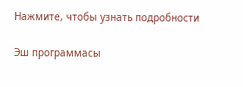Нажмите, чтобы узнать подробности

Эш программасы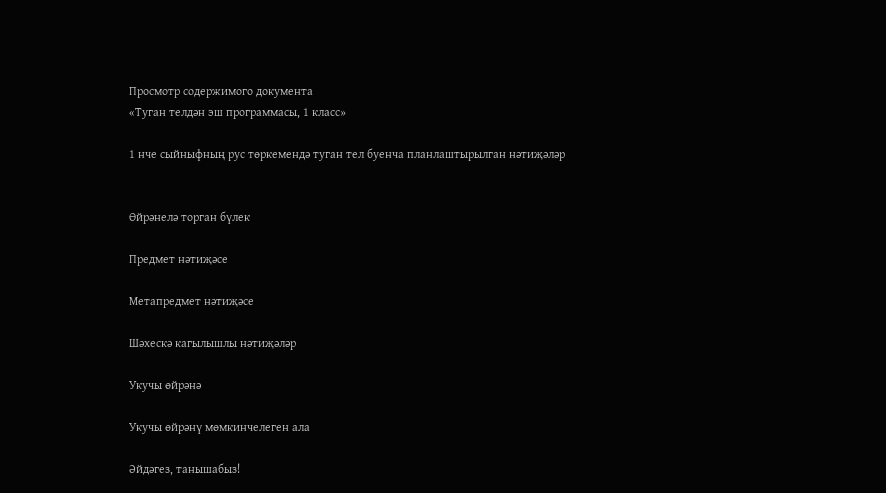Просмотр содержимого документа
«Туган телдән эш программасы, 1 класс»

1 нче сыйныфның рус төркемендә туган тел буенча планлаштырылган нәтиҗәләр


Өйрәнелә торган бүлек

Предмет нәтиҗәсе

Метапредмет нәтиҗәсе

Шәхескә кагылышлы нәтиҗәләр

Укучы өйрәнә

Укучы өйрәнү мөмкинчелеген ала

Әйдәгез, танышабыз!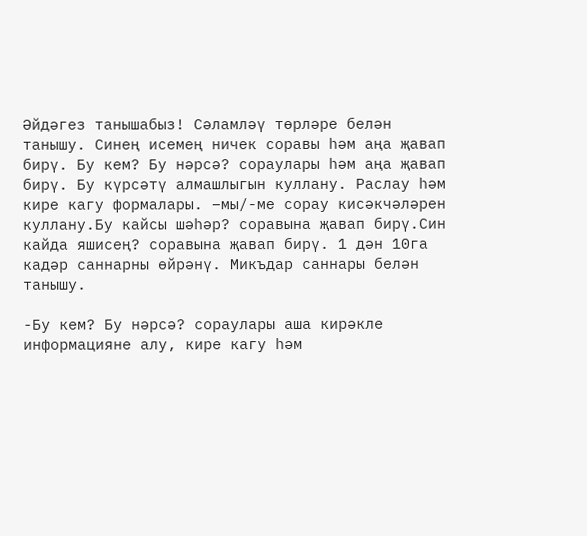Әйдәгез танышабыз! Сәламләү төрләре белән танышу. Синең исемең ничек соравы һәм аңа җавап бирү. Бу кем? Бу нәрсә? сораулары һәм аңа җавап бирү. Бу күрсәтү алмашлыгын куллану. Раслау һәм кире кагу формалары. –мы/-ме сорау кисәкчәләрен куллану.Бу кайсы шәһәр? соравына җавап бирү.Син кайда яшисең? соравына җавап бирү. 1 дән 10га кадәр саннарны өйрәнү. Микъдар саннары белән танышу.

-Бу кем? Бу нәрсә? сораулары аша кирәкле информацияне алу, кире кагу һәм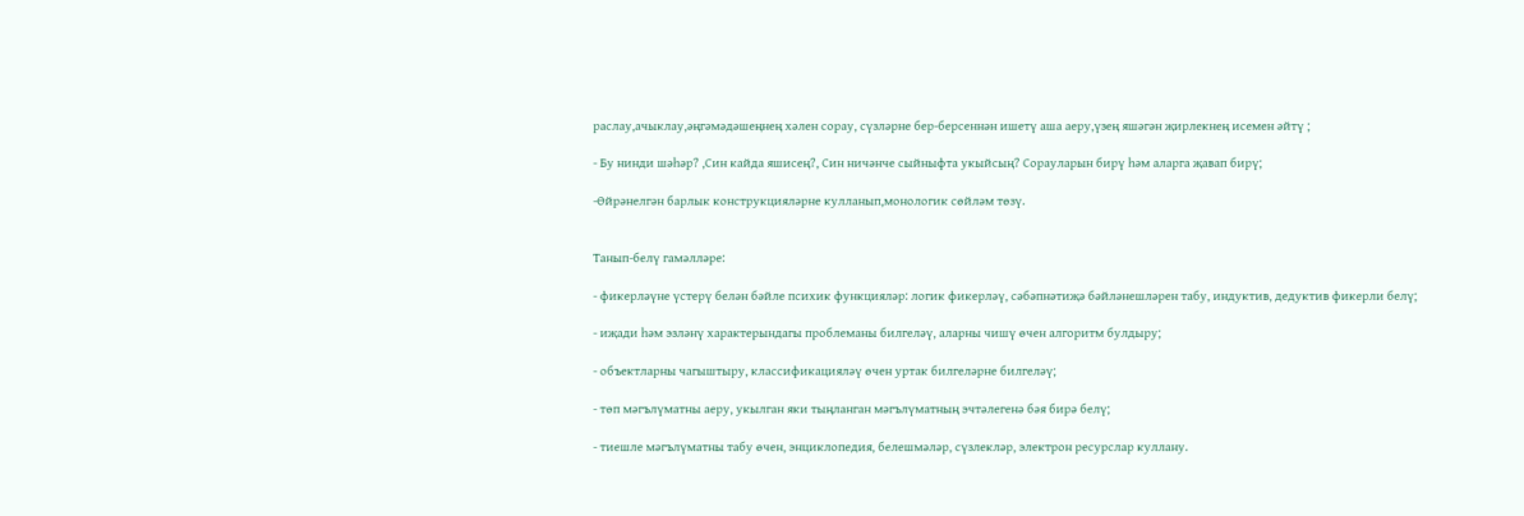раслау,ачыклау,әңгәмәдәшеңнең хәлен сорау, сүзләрне бер-берсеннән ишетү аша аеру,үзең яшәгән җирлекнең исемен әйтү ;

- Бу нинди шәһәр? ,Син кайда яшисең?, Син ничәнче сыйныфта укыйсың? Сорауларын бирү һәм аларга җавап бирү;

-Өйрәнелгән барлык конструкцияләрне кулланып,монологик сөйләм төзү.


Танып-белү гамәлләре:

- фикерләүне үстерү белән бәйле психик функцияләр: логик фикерләү, сәбәпнәтиҗә бәйләнешләрен табу, индуктив, дедуктив фикерли белү;

- иҗади һәм эзләнү характерындагы проблеманы билгеләү, аларны чишү өчен алгоритм булдыру;

- объектларны чагыштыру, классификацияләү өчен уртак билгеләрне билгеләү;

- төп мәгълүматны аеру, укылган яки тыңланган мәгълүматның эчтәлегенә бәя бирә белү;

- тиешле мәгълүматны табу өчен, энциклопедия, белешмәләр, сүзлекләр, электрон ресурслар куллану.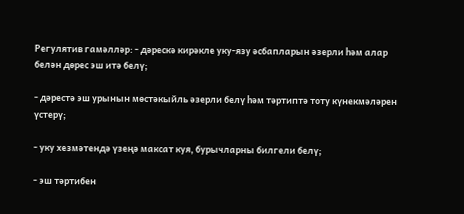Регулятив гамәлләр: - дәрескә кирәкле уку-язу әсбапларын әзерли һәм алар белән дөрес эш итә белү;

- дәрестә эш урынын мөстәкыйль әзерли белү һәм тәртиптә тоту күнекмәләрен үстерү;

- уку хезмәтендә үзеңә максат куя, бурычларны билгели белү;

- эш тәртибен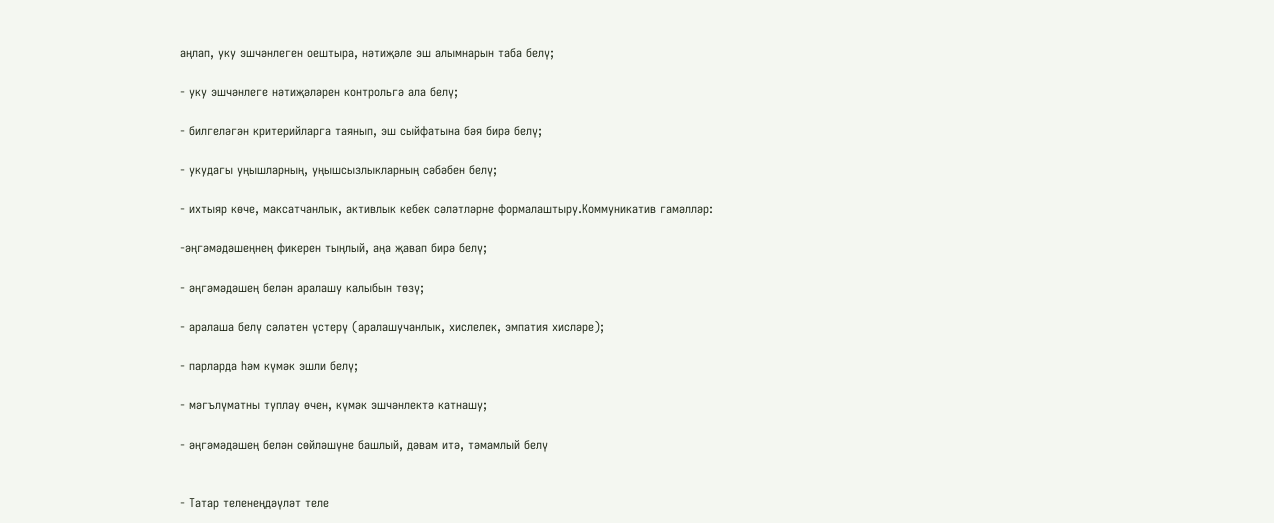аңлап, уку эшчәнлеген оештыра, нәтиҗәле эш алымнарын таба белү;

- уку эшчәнлеге нәтиҗәләрен контрольгә ала белү;

- билгеләгән критерийларга таянып, эш сыйфатына бәя бирә белү;

- укудагы уңышларның, уңышсызлыкларның сәбәбен белү;

- ихтыяр көче, максатчанлык, активлык кебек сәләтләрне формалаштыру.Коммуникатив гамәлләр:

-әңгәмәдәшеңнең фикерен тыңлый, аңа җавап бирә белү;

- әңгәмәдәшең белән аралашу калыбын төзү;

- аралаша белү сәләтен үстерү (аралашучанлык, хислелек, эмпатия хисләре);

- парларда һәм күмәк эшли белү;

- мәгълүматны туплау өчен, күмәк эшчәнлектә катнашу;

- әңгәмәдәшең белән сөйләшүне башлый, дәвам итә, тәмамлый белү


- Татар теленеңдәүләт теле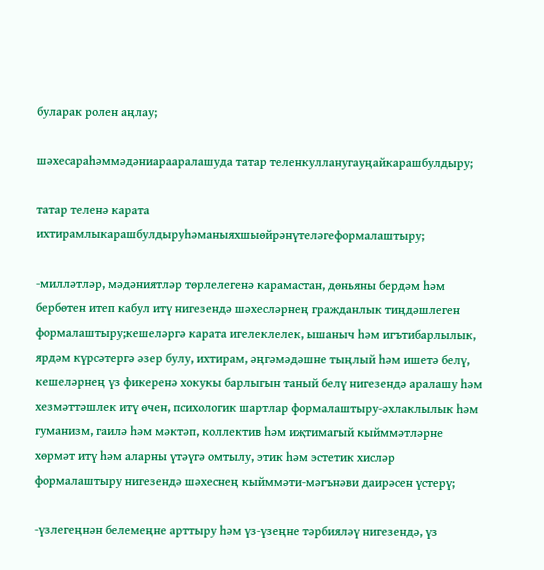буларак ролен аңлау;

шәхесараһәммәдәниарааралашуда татар теленкулланугауңайкарашбулдыру;

татар теленә карата ихтирамлыкарашбулдыруһәманыяхшыөйрәнүтеләгеформалаштыру;

-милләтләр, мәдәниятләр төрлелегенә карамастан, дөньяны бердәм һәм бербөтен итеп кабул итү нигезендә шәхесләрнең гражданлык тиңдәшлеген формалаштыру;кешеләргә карата игелеклелек, ышаныч һәм игътибарлылык, ярдәм күрсәтергә әзер булу, ихтирам, әңгәмәдәшне тыңлый һәм ишетә белү, кешеләрнең үз фикеренә хокукы барлыгын таный белү нигезендә аралашу һәм хезмәттәшлек итү өчен, психологик шартлар формалаштыру-әхлаклылык һәм гуманизм, гаилә һәм мәктәп, коллектив һәм иҗтимагый кыйммәтләрне хөрмәт итү һәм аларны үтәүгә омтылу, этик һәм эстетик хисләр формалаштыру нигезендә шәхеснең кыйммәти-мәгънәви даирәсен үстерү;

-үзлегеңнән белемеңне арттыру һәм үз-үзеңне тәрбияләү нигезендә, үз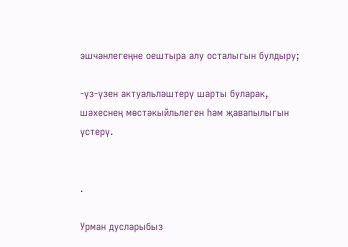эшчәнлегеңне оештыра алу осталыгын булдыру;

-үз-үзен актуальләштерү шарты буларак, шәхеснең мөстәкыйльлеген һәм җавапылыгын үстерү.


.

Урман дусларыбыз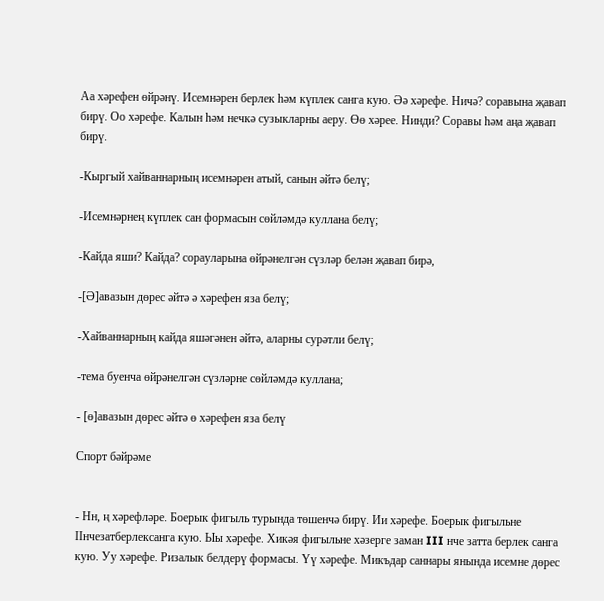Аа хәрефен өйрәнү. Исемнәрен берлек һәм күплек санга кую. Әә хәрефе. Ничә? соравына җавап бирү. Оо хәрефе. Калын һәм нечкә сузыкларны аеру. Өө хәрее. Нинди? Соравы һәм аңа җавап бирү.

-Кыргый хайваннарның исемнәрен атый, санын әйтә белү;

-Исемнәрнең күплек сан формасын сөйләмдә куллана белү;

-Кайда яши? Кайда? сорауларына өйрәнелгән сүзләр белән җавап бирә,

-[Ә]авазын дөрес әйтә ә хәрефен яза белү;

-Хайваннарның кайда яшәгәнен әйтә, аларны сурәтли белү;

-тема буенча өйрәнелгән сүзләрне сөйләмдә куллана;

- [ө]авазын дөрес әйтә ө хәрефен яза белү

Спорт бәйрәме


- Нн, ң хәрефләре. Боерык фигыль турында төшенчә бирү. Ии хәрефе. Боерык фигыльне IIнчезатберлексанга кую. Ыы хәрефе. Хикәя фигыльне хәзерге заман III нче затта берлек санга кую. Уу хәрефе. Ризалык белдерү формасы. Үү хәрефе. Микъдар саннары янында исемне дөрес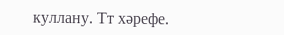куллану. Тт хәрефе.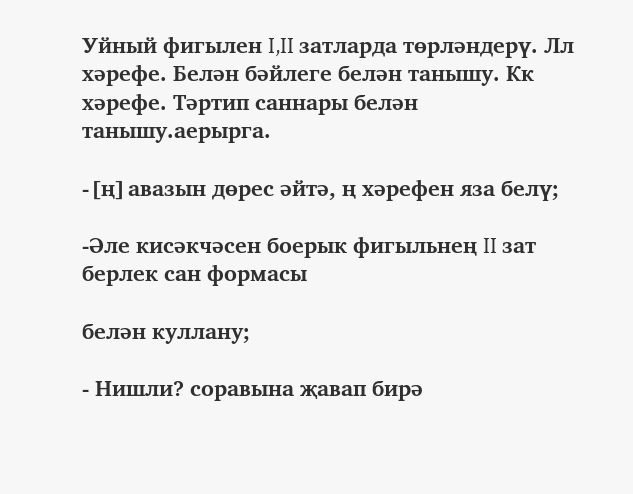Уйный фигылен I,II затларда төрләндерү. Лл хәрефе. Белән бәйлеге белән танышу. Кк хәрефе. Тәртип саннары белән танышу.аерырга.

-[ң]авазын дөрес әйтә, ң хәрефен яза белү;

-Әле кисәкчәсен боерык фигыльнең II зат берлек сан формасы

белән куллану;

- Нишли? соравына җавап бирә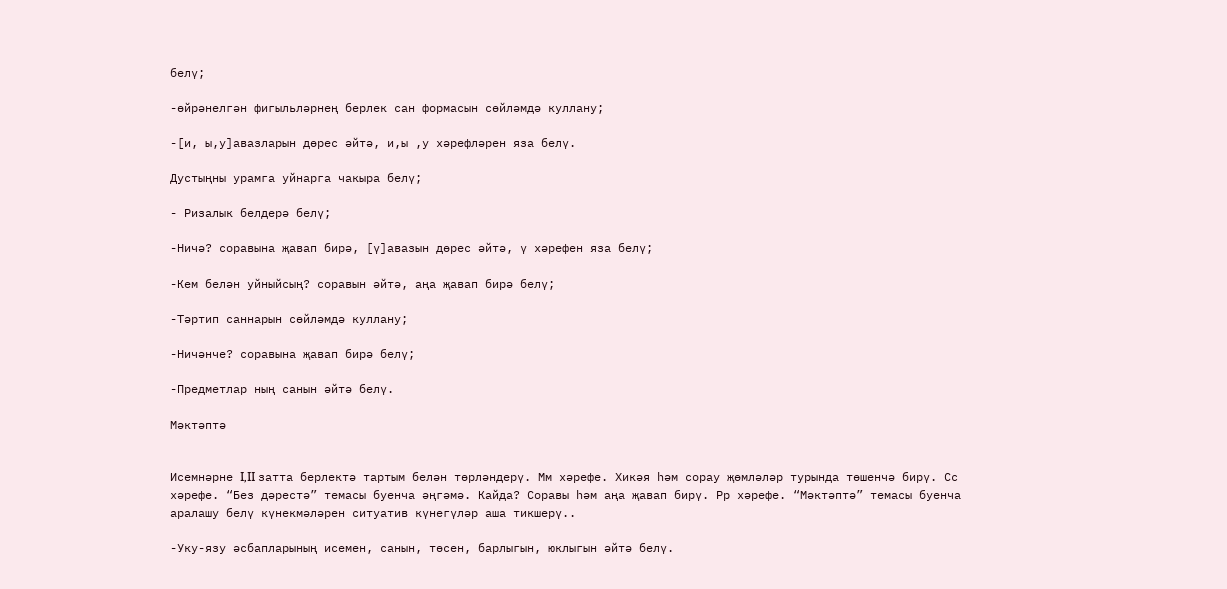белү;

-өйрәнелгән фигыльләрнең берлек сан формасын сөйләмдә куллану;

-[и, ы,у]авазларын дөрес әйтә, и,ы ,у хәрефләрен яза белү.

Дустыңны урамга уйнарга чакыра белү;

- Ризалык белдерә белү;

-Ничә? соравына җавап бирә, [ү]авазын дөрес әйтә, ү хәрефен яза белү;

-Кем белән уйныйсың? соравын әйтә, аңа җавап бирә белү;

-Тәртип саннарын сөйләмдә куллану;

-Ничәнче? соравына җавап бирә белү;

-Предметлар ның санын әйтә белү.

Мәктәптә


Исемнәрне I,II затта берлектә тартым белән төрләндерү. Мм хәрефе. Хикәя һәм сорау җөмләләр турында төшенчә бирү. Сс хәрефе. “Без дәрестә” темасы буенча әңгәмә. Кайда? Соравы һәм аңа җавап бирү. Рр хәрефе. “Мәктәптә” темасы буенча аралашу белү күнекмәләрен ситуатив күнегүләр аша тикшерү..

-Уку-язу әсбапларының исемен, санын, төсен, барлыгын, юклыгын әйтә белү.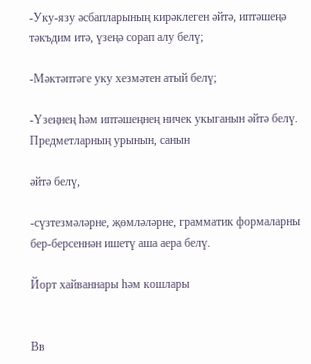-Уку-язу әсбапларының кирәклеген әйтә, иптәшеңә тәкъдим итә, үзеңә сорап алу белү;

-Мәктәптәге уку хезмәтен атый белү;

-Үзеңнең һәм иптәшеңнең ничек укыганын әйтә белү. Предметларның урынын, санын

әйтә белү,

-сүзтезмәләрне, җөмләләрне, грамматик формаларны бер-берсеннән ишетү аша аера белү.

Йорт хайваннары һәм кошлары


Вв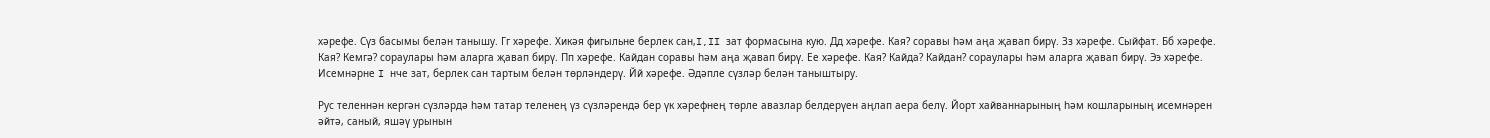хәрефе. Сүз басымы белән танышу. Гг хәрефе. Хикәя фигыльне берлек сан,I,II зат формасына кую. Дд хәрефе. Кая? соравы һәм аңа җавап бирү. Зз хәрефе. Сыйфат. Бб хәрефе. Кая? Кемгә? сораулары һәм аларга җавап бирү. Пп хәрефе. Кайдан соравы һәм аңа җавап бирү. Ее хәрефе. Кая? Кайда? Кайдан? сораулары һәм аларга җавап бирү. Ээ хәрефе. Исемнәрне I нче зат, берлек сан тартым белән төрләндерү. Йй хәрефе. Әдәпле сүзләр белән таныштыру.

Рус теленнән кергән сүзләрдә һәм татар теленең үз сүзләрендә бер үк хәрефнең төрле авазлар белдерүен аңлап аера белү. Йорт хайваннарының һәм кошларының исемнәрен әйтә, саный, яшәү урынын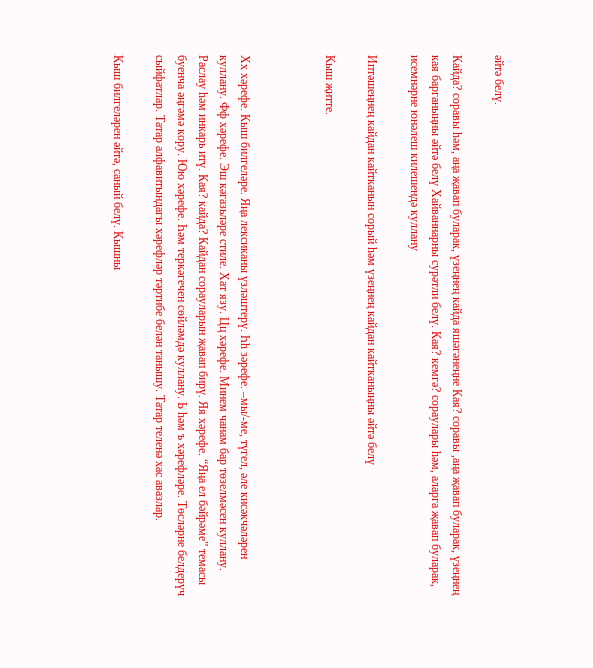әйтә белү.

Кайда? соравы һәм, аңа җавап буларак, үзеңнең кайда яшәгәнеңне Кая? соравы ,аңа җавап буларак, үзеңнең кая барганыңны әйтә белү Хайваннарны сурәтли белү. Кая? кемгә? сораулары һәм, аларга җавап буларак, исемнәрне юнәлеш килешендә куллану

Иптәшеңнең кайдан кайтканын сорый һәм үзеңнең кайдан кайтканыңны әйтә белү

Кыш җитте.



Хх хәрефе. Кыш билгеләре. Яңа лексиканы үзләштерү. Һһ зәрефе. –мы/-ме, түгел, әле кисәкчәләрен куллану. Фф хәрефе. Эш кәгазьләре стиле. Хат язу. Цц хәрефе. Минем чанам бар төзелмәсен куллану. Раслау һәм инкарь итү. Кая? кайда? Кайдан сорауларын җавап бирү. Яя хәрефе. “Яңа ел бәйрәме” темасы буенча әңгәмә кору. Юю хәрефе. Һәм теркәгечен сөйләмдә куллану. Ь һәм ъ хәрефләре. Төсләрне белдерүч сыйфатлар. Татар алфавитындагы хәрефләр тәртибе белән танышу. Татар теленә хас авазлар.

Кыш билгеләрен әйтә, саный белү. Кышны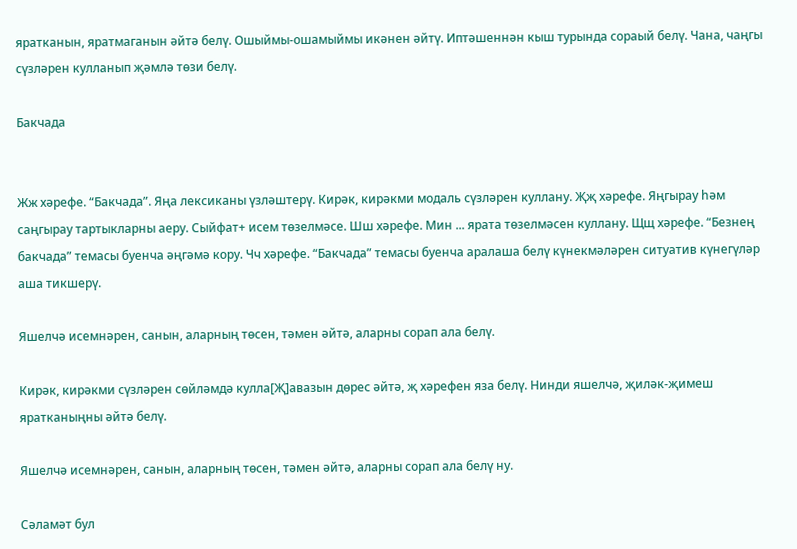яратканын, яратмаганын әйтә белү. Ошыймы-ошамыймы икәнен әйтү. Иптәшеннән кыш турында сораый белү. Чана, чаңгы сүзләрен кулланып җәмлә төзи белү.

Бакчада


Жж хәрефе. “Бакчада”. Яңа лексиканы үзләштерү. Кирәк, кирәкми модаль сүзләрен куллану. Җҗ хәрефе. Яңгырау һәм саңгырау тартыкларны аеру. Сыйфат+ исем төзелмәсе. Шш хәрефе. Мин ... ярата төзелмәсен куллану. Щщ хәрефе. “Безнең бакчада” темасы буенча әңгәмә кору. Чч хәрефе. “Бакчада” темасы буенча аралаша белү күнекмәләрен ситуатив күнегүләр аша тикшерү.

Яшелчә исемнәрен, санын, аларның төсен, тәмен әйтә, аларны сорап ала белү.

Кирәк, кирәкми сүзләрен сөйләмдә кулла[Җ]авазын дөрес әйтә, җ хәрефен яза белү. Нинди яшелчә, җиләк-җимеш яратканыңны әйтә белү.

Яшелчә исемнәрен, санын, аларның төсен, тәмен әйтә, аларны сорап ала белү ну.

Сәламәт бул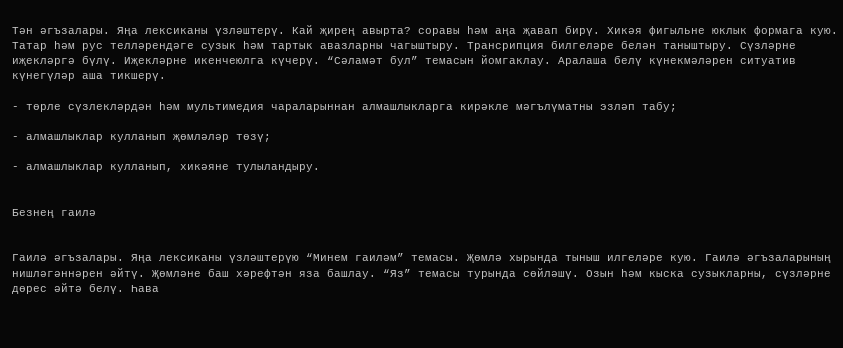Тән әгъзалары. Яңа лексиканы үзләштерү. Кай җирең авырта? соравы һәм аңа җавап бирү. Хикәя фигыльне юклык формага кую. Татар һәм рус телләрендәге сузык һәм тартык авазларны чагыштыру. Трансрипция билгеләре белән таныштыру. Сүзләрне иҗекләргә бүлү. Иҗекләрне икенчеюлга күчерү. “Сәламәт бул” темасын йомгаклау. Аралаша белү күнекмәләрен ситуатив күнегүләр аша тикшерү.

- төрле сүзлекләрдән һәм мультимедия чараларыннан алмашлыкларга кирәкле мәгълүматны эзләп табу;

- алмашлыклар кулланып җөмләләр төзү;

- алмашлыклар кулланып, хикәяне тулыландыру.


Безнең гаилә


Гаилә әгъзалары. Яңа лексиканы үзләштерүю “Минем гаиләм” темасы. Җөмлә хырында тыныш илгеләре кую. Гаилә әгъзаларының нишләгәннәрен әйтү. Җөмләне баш хәрефтән яза башлау. “Яз” темасы турында сөйләшү. Озын һәм кыска сузыкларны, сүзләрне дөрес әйтә белү. Һава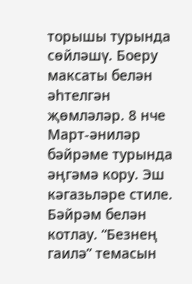торышы турында сөйләшү. Боеру максаты белән әһтелгән җөмләләр. 8 нче Март-әниләр бәйрәме турында әңгәмә кору. Эш кәгазьләре стиле. Бәйрәм белән котлау. “Безнең гаилә” темасын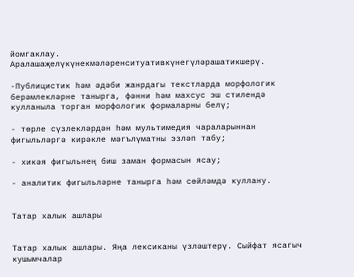йомгаклау. Аралашаҗелүкүнекмәләренситуативкүнегүләрашатикшерү.

-Публицистик һәм әдәби жанрдагы текстларда морфологик берәмлекләрне танырга, фәнни һәм махсус эш стилендә кулланыла торган морфологик формаларны белү;

- төрле сүзлекләрдән һәм мультимедия чараларыннан фигыльләргә кирәкле мәгълүматны эзләп табу;

- хикәя фигыльнең биш заман формасын ясау;

- аналитик фигыльләрне танырга һәм сөйләмдә куллану.


Татар халык ашлары


Татар халык ашлары. Яңа лексиканы үзләштерү. Сыйфат ясагыч кушымчалар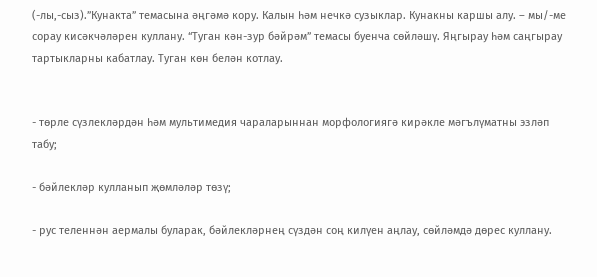(-лы,-сыз).”Кунакта” темасына әңгәмә кору. Калын һәм нечкә сузыклар. Кунакны каршы алу. – мы/-ме сорау кисәкчәләрен куллану. “Туган кән-зур бәйрәм” темасы буенча сөйләшү. Яңгырау һәм саңгырау тартыкларны кабатлау. Туган көн белән котлау.


- төрле сүзлекләрдән һәм мультимедия чараларыннан морфологиягә кирәкле мәгълүматны эзләп табу;

- бәйлекләр кулланып җөмләләр төзү;

- рус теленнән аермалы буларак, бәйлекләрнең сүздән соң килүен аңлау, сөйләмдә дөрес куллану.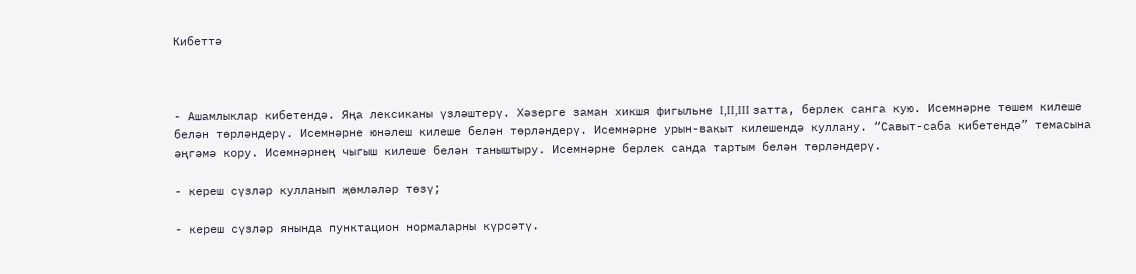Кибеттә



- Ашамлыклар кибетендә. Яңа лексиканы үзләштерү. Хәзерге заман хикшя фигыльне I,II,III затта, берлек санга кую. Исемнәрне төшем килеше белән төрләндерү. Исемнәрне юнәлеш килеше белән төрләндерү. Исемнәрне урын-вакыт килешендә куллану. “Савыт-саба кибетендә” темасына әңгәмә кору. Исемнәрнең чыгыш килеше белән таныштыру. Исемнәрне берлек санда тартым белән төрләндерү.

- кереш сүзләр кулланып җөмләләр төзү;

- кереш сүзләр янында пунктацион нормаларны күрсәтү.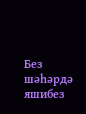Без шәһәрдә яшибез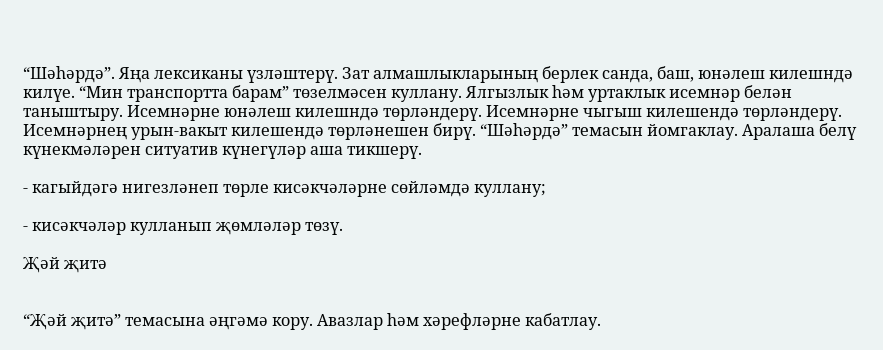“Шәһәрдә”. Яңа лексиканы үзләштерү. Зат алмашлыкларының берлек санда, баш, юнәлеш килешндә килүе. “Мин транспортта барам” төзелмәсен куллану. Ялгызлык һәм уртаклык исемнәр белән таныштыру. Исемнәрне юнәлеш килешндә төрләндерү. Исемнәрне чыгыш килешендә төрләндерү. Исемнәрнең урын-вакыт килешендә төрләнешен бирү. “Шәһәрдә” темасын йомгаклау. Аралаша белү күнекмәләрен ситуатив күнегүләр аша тикшерү.

- кагыйдәгә нигезләнеп төрле кисәкчәләрне сөйләмдә куллану;

- кисәкчәләр кулланып җөмләләр төзү.

Җәй җитә


“Җәй җитә” темасына әңгәмә кору. Авазлар һәм хәрефләрне кабатлау.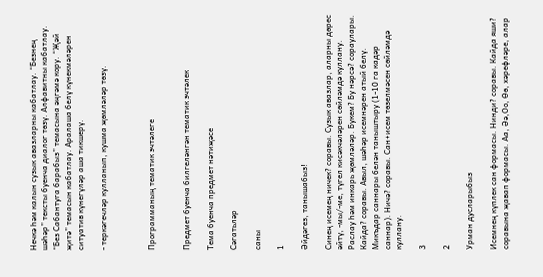Нечкә һәм калын сузык авазларны кабатлау. “Безнең шәһәр” тексты буенча диалог төзү. Алфавитны кабатлау. “Без Сабантуга барабыз” темасына әңгәмә кору. “Җәй җитә” темасын кабатлау. Аралаша белү күнекмәләрен ситуатив күнегүләр аша тикшерү.

- теркәгечләр кулланып, кушма җөмләләр төзү.



Программаның тематик эчтәлеге


Предмет буенча билгеләнгән тематик эчтәлек

Тема буенча предмет нәтиҗәсе

Сәгатьләр

саны

1

Әйдәгез, танышабыз!

Синең исемең ничек? соравы. Сузык авазлар, аларны дөрес әйтү, -мы/-ме, түгел кисәкчәләрен сөйләмдә куллану. Раслау һәм инкарь җөмләләр. Букем? Бу нәрсә? сораулары. Кайда? соравы. Авыл, шәһәр исемнәрен атый белү. Микъдар саннары белән таныштыру (1-10 га кадәр саннар). Ничә? соравы. Сан+исем төзелмәсен сөйләмдә куллану.

3

2

Урман дусларыбыз

Исемнең күплек сан формасы. Нинди? соравы. Кайда яши? соравына җавап формасы. Аа, Әә,Оо, Өө, хәрефләре, алар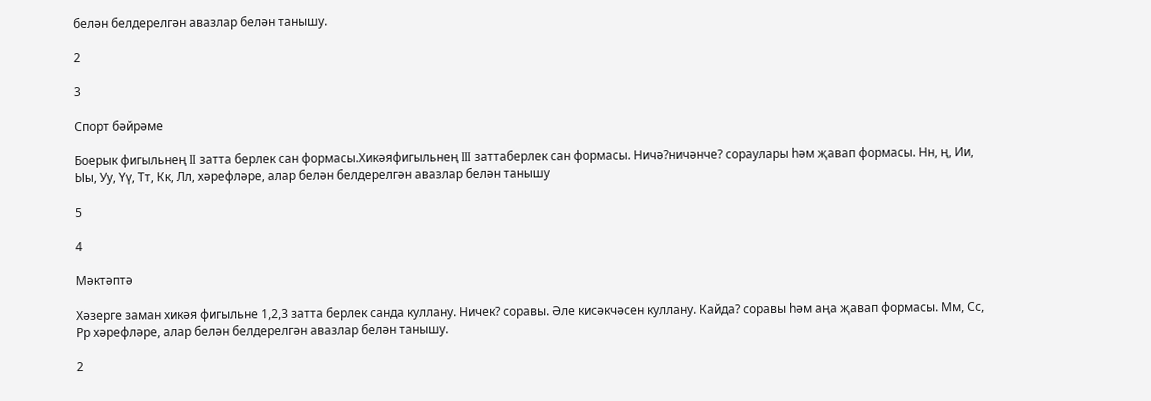белән белдерелгән авазлар белән танышу.

2

3

Спорт бәйрәме

Боерык фигыльнең II затта берлек сан формасы.Хикәяфигыльнең III заттаберлек сан формасы. Ничә?ничәнче? сораулары һәм җавап формасы. Нн, ң, Ии, Ыы, Уу, Үү, Тт, Кк, Лл, хәрефләре, алар белән белдерелгән авазлар белән танышу

5

4

Мәктәптә

Хәзерге заман хикәя фигыльне 1,2,3 затта берлек санда куллану. Ничек? соравы. Әле кисәкчәсен куллану. Кайда? соравы һәм аңа җавап формасы. Мм, Сс, Рр хәрефләре, алар белән белдерелгән авазлар белән танышу.

2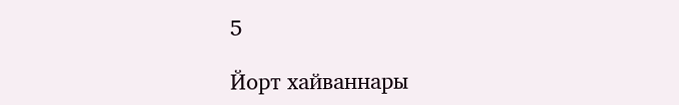5

Йорт хайваннары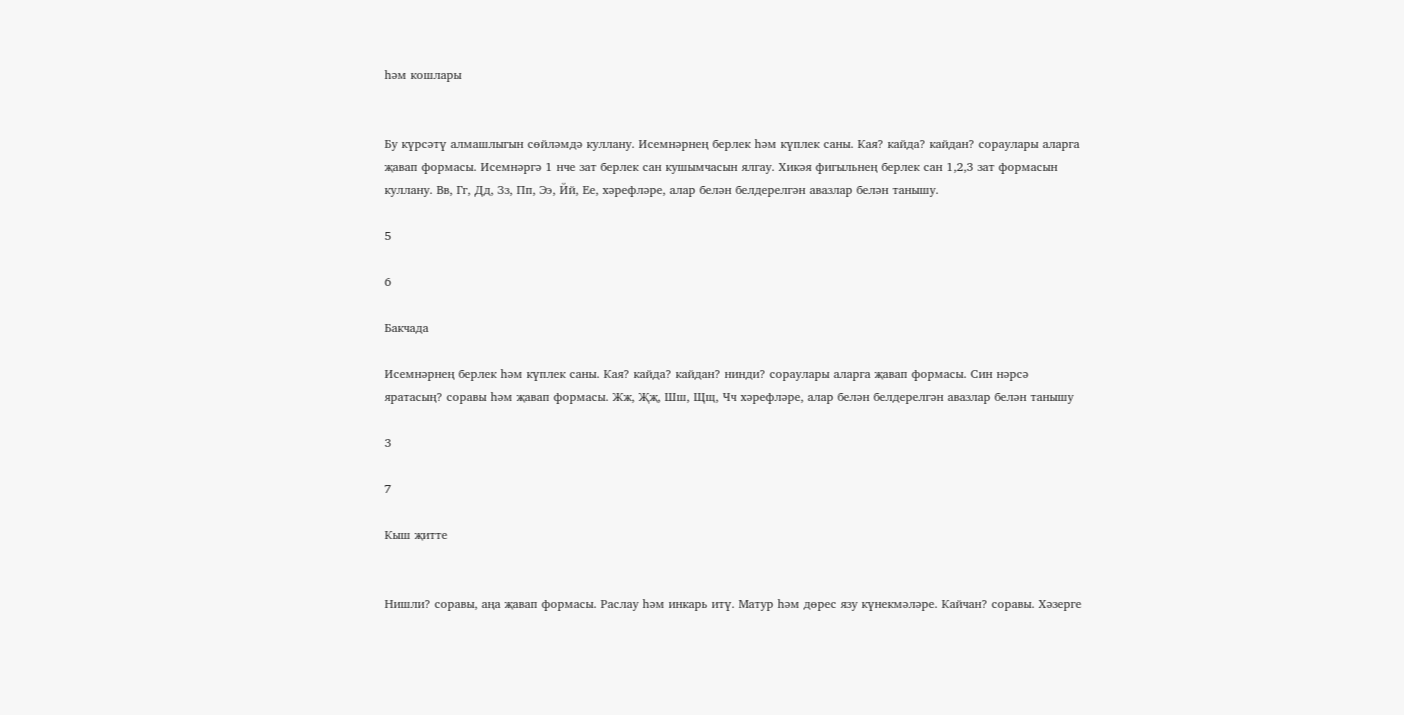һәм кошлары


Бу күрсәтү алмашлыгын сөйләмдә куллану. Исемнәрнең берлек һәм күплек саны. Кая? кайда? кайдан? сораулары аларга җавап формасы. Исемнәргә 1 нче зат берлек сан кушымчасын ялгау. Хикәя фигыльнең берлек сан 1,2,3 зат формасын куллану. Вв, Гг, Дд, Зз, Пп, Ээ, Йй, Ее, хәрефләре, алар белән белдерелгән авазлар белән танышу.

5

6

Бакчада

Исемнәрнең берлек һәм күплек саны. Кая? кайда? кайдан? нинди? сораулары аларга җавап формасы. Син нәрсә яратасың? соравы һәм җавап формасы. Жж, Җҗ, Шш, Щщ, Чч хәрефләре, алар белән белдерелгән авазлар белән танышу

3

7

Кыш җитте


Нишли? соравы, аңа җавап формасы. Раслау һәм инкарь итү. Матур һәм дөрес язу күнекмәләре. Кайчан? соравы. Хәзерге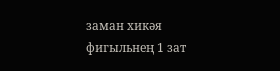заман хикәя фигыльнең 1 зат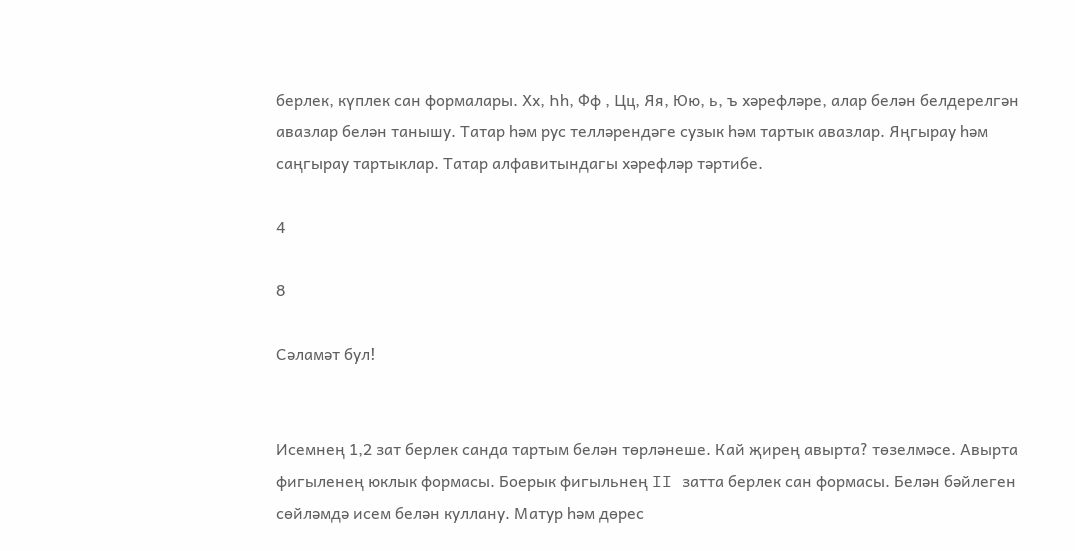берлек, күплек сан формалары. Хх, Һһ, Фф , Цц, Яя, Юю, ь, ъ хәрефләре, алар белән белдерелгән авазлар белән танышу. Татар һәм рус телләрендәге сузык һәм тартык авазлар. Яңгырау һәм саңгырау тартыклар. Татар алфавитындагы хәрефләр тәртибе.

4

8

Сәламәт бул!


Исемнең 1,2 зат берлек санда тартым белән төрләнеше. Кай җирең авырта? төзелмәсе. Авырта фигыленең юклык формасы. Боерык фигыльнең II затта берлек сан формасы. Белән бәйлеген сөйләмдә исем белән куллану. Матур һәм дөрес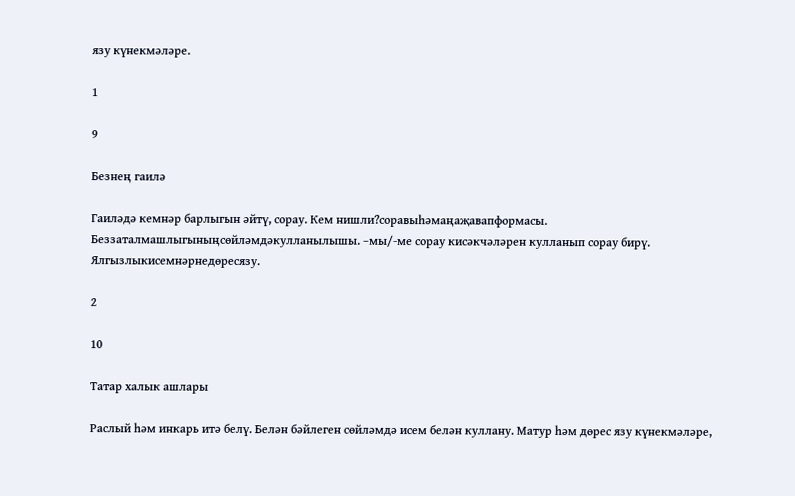язу күнекмәләре.

1

9

Безнең гаилә

Гаиләдә кемнәр барлыгын әйтү, сорау. Кем нишли?соравыһәмаңаҗавапформасы. Беззаталмашлыгыныңсөйләмдәкулланылышы. –мы/-ме сорау кисәкчәләрен кулланып сорау бирү. Ялгызлыкисемнәрнедөресязу.

2

10

Татар халык ашлары

Раслый һәм инкарь итә белү. Белән бәйлеген сөйләмдә исем белән куллану. Матур һәм дөрес язу күнекмәләре,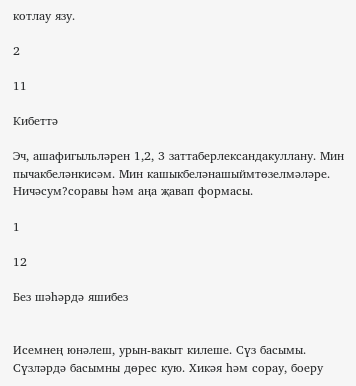котлау язу.

2

11

Кибеттә

Эч, ашафигыльләрен 1,2, 3 заттаберлександакуллану. Мин пычакбеләнкисәм. Мин кашыкбеләнашыймтөзелмәләре. Ничәсум?соравы һәм аңа җавап формасы.

1

12

Без шәһәрдә яшибез


Исемнең юнәлеш, урын-вакыт килеше. Сүз басымы. Сүзләрдә басымны дөрес кую. Хикәя һәм сорау, боеру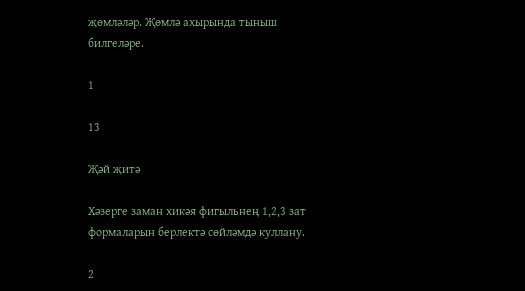җөмләләр. Җөмлә ахырында тыныш билгеләре.

1

13

Җәй җитә

Хәзерге заман хикәя фигыльнең 1,2,3 зат формаларын берлектә сөйләмдә куллану.

2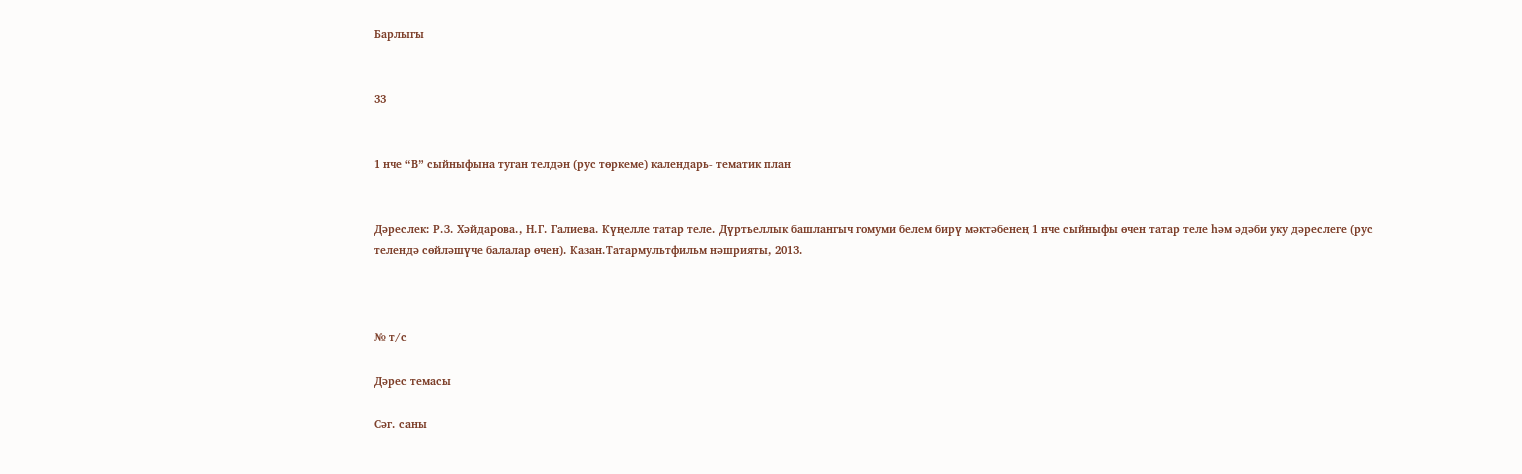Барлыгы


33


1 нче “В” сыйныфына туган телдән (рус төркеме) календарь- тематик план


Дәреслек: Р.З. Хәйдарова., Н.Г. Галиева. Күңелле татар теле. Дүртьеллык башлангыч гомуми белем бирү мәктәбенең 1 нче сыйныфы өчен татар теле һәм әдәби уку дәреслеге (рус телендә сөйләшүче балалар өчен). Казан.Татармультфильм нәшрияты, 2013.



№ т/с

Дәрес темасы

Сәг. саны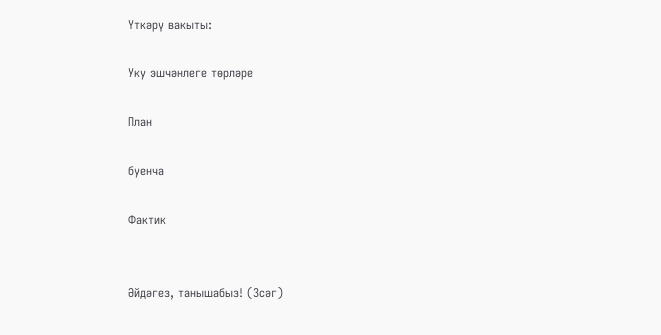Үткәрү вакыты:

Уку эшчәнлеге төрләре

План

буенча

Фактик


Әйдәгез, танышабыз! (3сәг)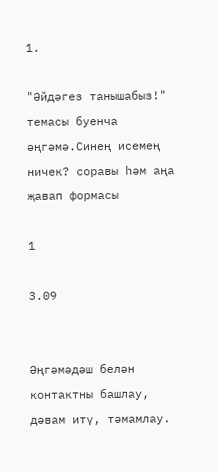1.

"Әйдәгез танышабыз!" темасы буенча әңгәмә.Синең исемең ничек? соравы һәм аңа җавап формасы

1

3.09


Әңгәмәдәш белән контактны башлау, дәвам итү, тәмамлау.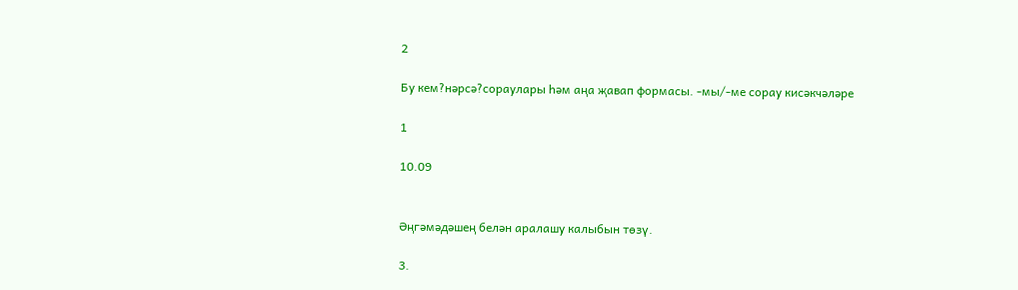2

Бу кем?нәрсә?сораулары һәм аңа җавап формасы. -мы/-ме сорау кисәкчәләре

1

10.09


Әңгәмәдәшең белән аралашу калыбын төзү.

3.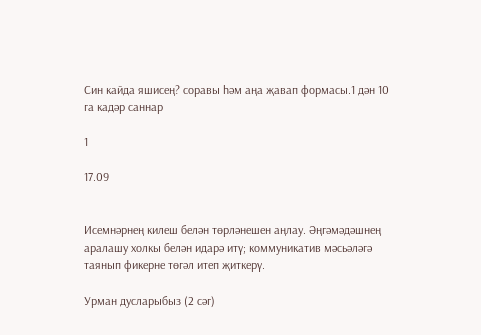Син кайда яшисең? соравы һәм аңа җавап формасы.1 дән 10 га кадәр саннар

1

17.09


Исемнәрнең килеш белән төрләнешен аңлау. Әңгәмәдәшнең аралашу холкы белән идарә итү; коммуникатив мәсьәләгә таянып фикерне төгәл итеп җиткерү.

Урман дусларыбыз (2 сәг)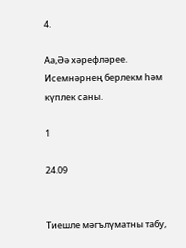4.

Аа,Әә хәрефләрее. Исемнәрнең берлекм һәм күплек саны.

1

24.09


Тиешле мәгълүматны табу,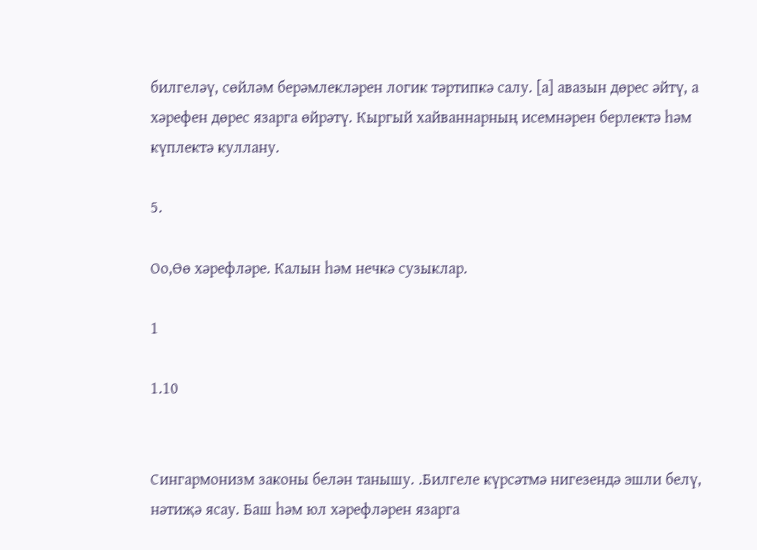билгеләү, сөйләм берәмлекләрен логик тәртипкә салу. [а] авазын дөрес әйтү, а хәрефен дөрес язарга өйрәтү. Кыргый хайваннарның исемнәрен берлектә һәм күплектә куллану.

5.

Оо,Өө хәрефләре. Калын һәм нечкә сузыклар.

1

1.10


Сингармонизм законы белән танышу. .Билгеле күрсәтмә нигезендә эшли белү, нәтиҗә ясау. Баш һәм юл хәрефләрен язарга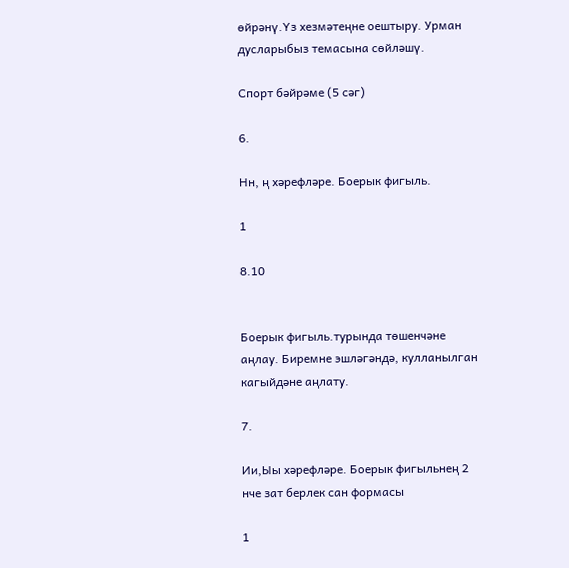өйрәнү.Үз хезмәтеңне оештыру. Урман дусларыбыз темасына сөйләшү.

Спорт бәйрәме (5 сәг)

6.

Нн, ң хәрефләре. Боерык фигыль.

1

8.10


Боерык фигыль.турында төшенчәне аңлау. Биремне эшләгәндә, кулланылган кагыйдәне аңлату.

7.

Ии,Ыы хәрефләре. Боерык фигыльнең 2 нче зат берлек сан формасы

1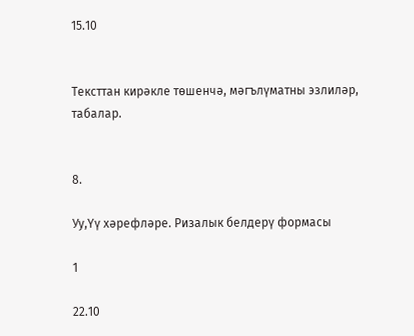15.10


Тексттан кирәкле төшенчә, мәгълүматны эзлиләр, табалар.


8.

Уу,Үү хәрефләре. Ризалык белдерү формасы

1

22.10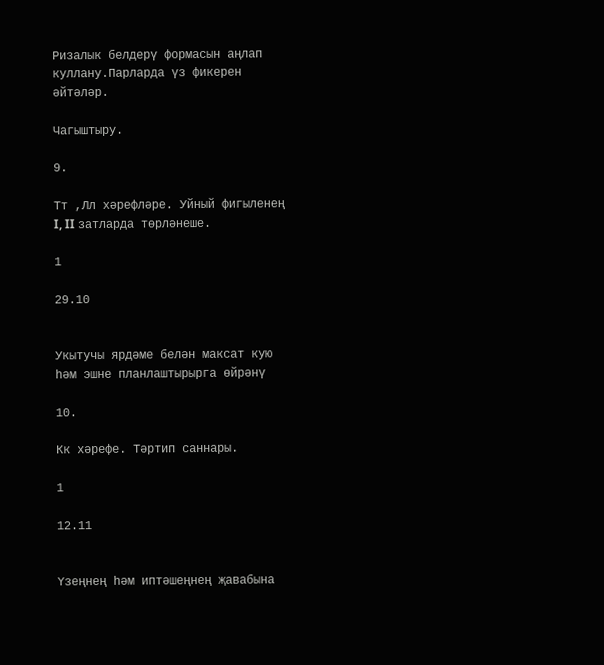Ризалык белдерү формасын аңлап куллану.Парларда үз фикерен әйтәләр.

Чагыштыру.

9.

Тт ,Лл хәрефләре. Уйный фигыленең Ι, IΙ затларда төрләнеше.

1

29.10


Укытучы ярдәме белән максат кую һәм эшне планлаштырырга өйрәнү

10.

Кк хәрефе. Тәртип саннары.

1

12.11


Үзеңнең һәм иптәшеңнең җавабына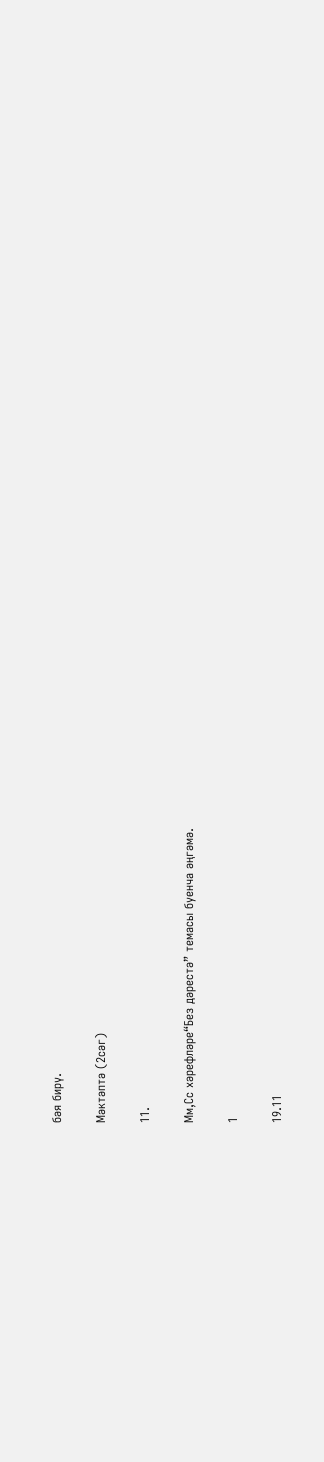бәя бирү.

Мәктәптә (2сәг)

11.

Мм,Сс хәрефләре“Без дәрестә” темасы буенча әңгәмә.

1

19.11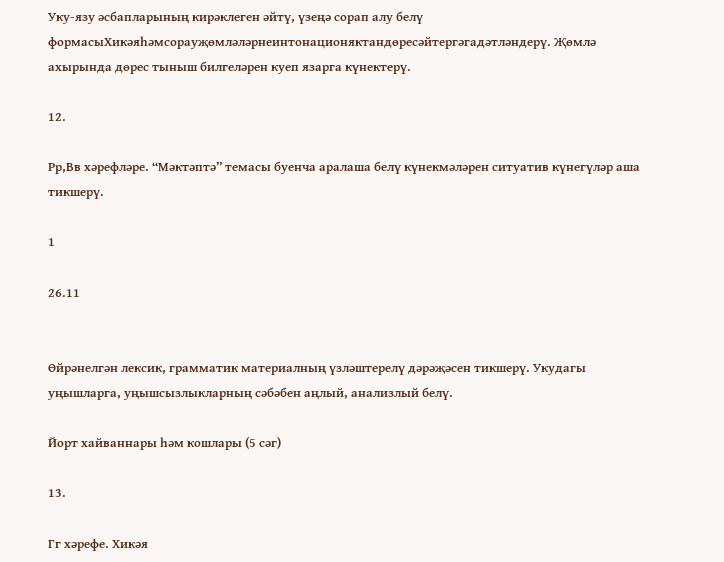Уку-язу әсбапларының кирәклеген әйтү, үзеңә сорап алу белү формасыХикәяһәмсорауҗөмләләрнеинтонационяктандөресәйтергәгадәтләндерү. Җөмлә ахырында дөрес тыныш билгеләрен куеп язарга күнектерү.

12.

Рр,Вв хәрефләре. “Мәктәптә” темасы буенча аралаша белү күнекмәләрен ситуатив күнегүләр аша тикшерү.

1

26.11


Өйрәнелгән лексик, грамматик материалның үзләштерелү дәрәҗәсен тикшерү. Укудагы уңышларга, уңышсызлыкларның сәбәбен аңлый, анализлый белү.

Йорт хайваннары һәм кошлары (5 сәг)

13.

Гг хәрефе. Хикәя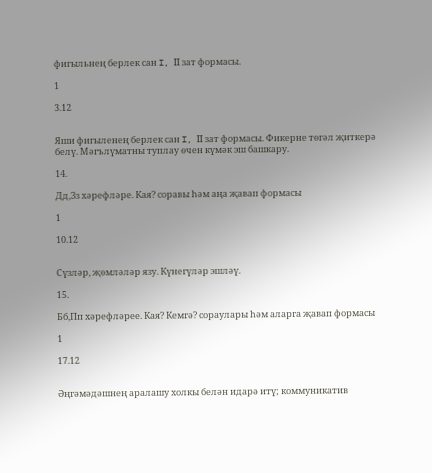фигыльнең берлек сан I, ΙI зат формасы.

1

3.12


Яши фигыленең берлек сан I, ΙI зат формасы. Фикерне төгәл җиткерә белү. Мәгълүматны туплау өчен күмәк эш башкару.

14.

Дд,Зз хәрефләре. Кая? соравы һәм аңа җавап формасы

1

10.12


Сүзләр, җөмләләр язу. Күнегүләр эшләү.

15.

Бб,Пп хәрефләрее. Кая? Кемгә? сораулары һәм аларга җавап формасы

1

17.12


Әңгәмәдәшнең аралашу холкы белән идарә итү; коммуникатив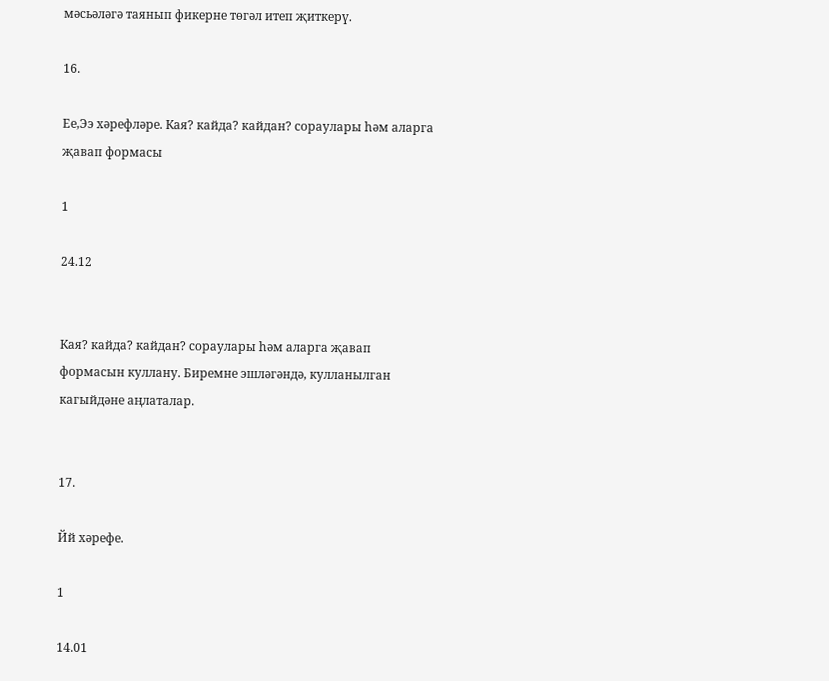мәсьәләгә таянып фикерне төгәл итеп җиткерү.

16.

Ее,Ээ хәрефләре. Кая? кайда? кайдан? сораулары һәм аларга җавап формасы

1

24.12


Кая? кайда? кайдан? сораулары һәм аларга җавап формасын куллану. Биремне эшләгәндә, кулланылган кагыйдәне аңлаталар.


17.

Йй хәрефе.

1

14.01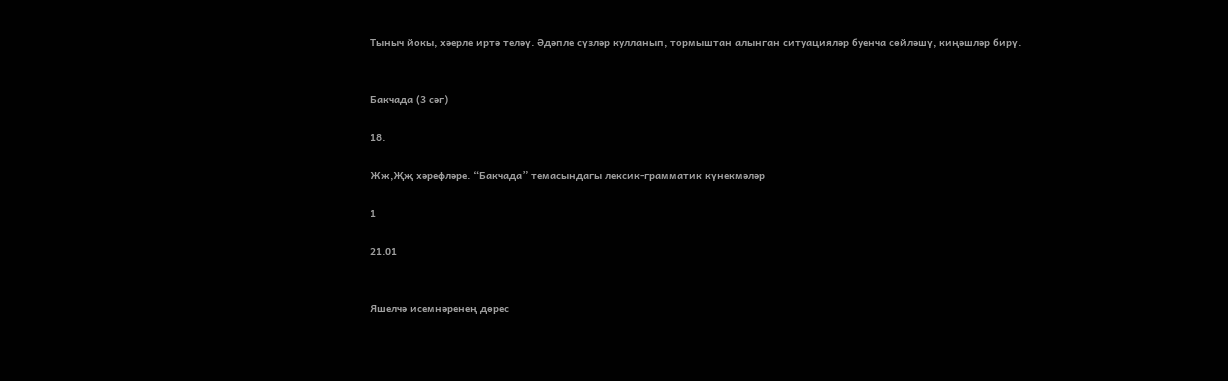Тыныч йокы, хәерле иртә теләү. Әдәпле сүзләр кулланып, тормыштан алынган ситуацияләр буенча сөйләшү, киңәшләр бирү.


Бакчада (3 сәг)

18.

Жж,Җҗ хәрефләре. “Бакчада” темасындагы лексик-грамматик күнекмәләр

1

21.01


Яшелчә исемнәренең дөрес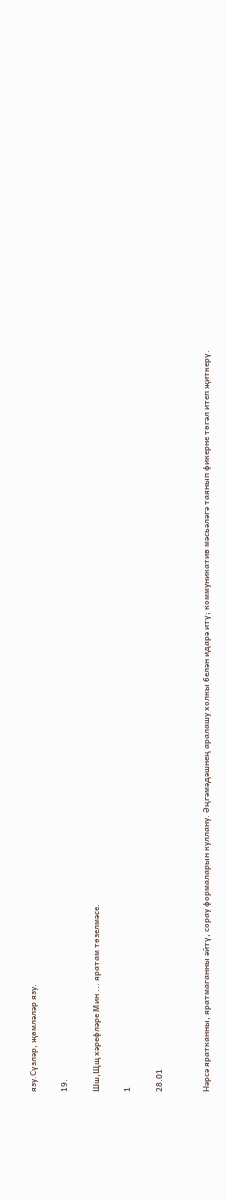язу.Сүзләр, җөмләләр язу.

19.

Шш,Щщ хәрефләре Мин ... яратам төзелмәсе.

1

28.01


Нәрсә яратканны, яратмаганны әйтү, сорау формаларын куллану. Әңгәмәдәшнең аралашу холкы белән идарә итү; коммуникатив мәсьәләгә таянып фикерне төгәл итеп җиткерү.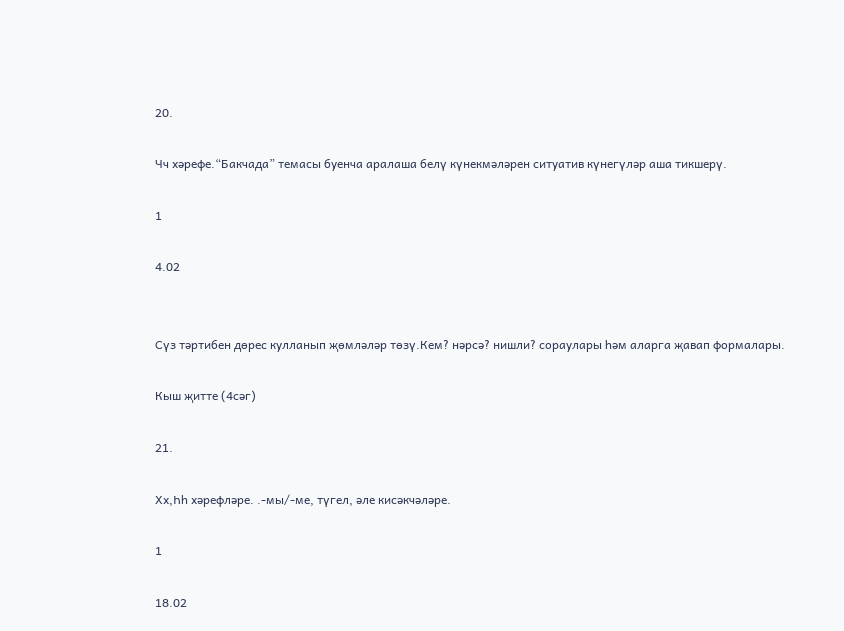20.

Чч хәрефе.“Бакчада” темасы буенча аралаша белү күнекмәләрен ситуатив күнегүләр аша тикшерү.

1

4.02


Сүз тәртибен дөрес кулланып җөмләләр төзү.Кем? нәрсә? нишли? сораулары һәм аларга җавап формалары.

Кыш җитте (4сәг)

21.

Хх,Һһ хәрефләре. .-мы/-ме, түгел, әле кисәкчәләре.

1

18.02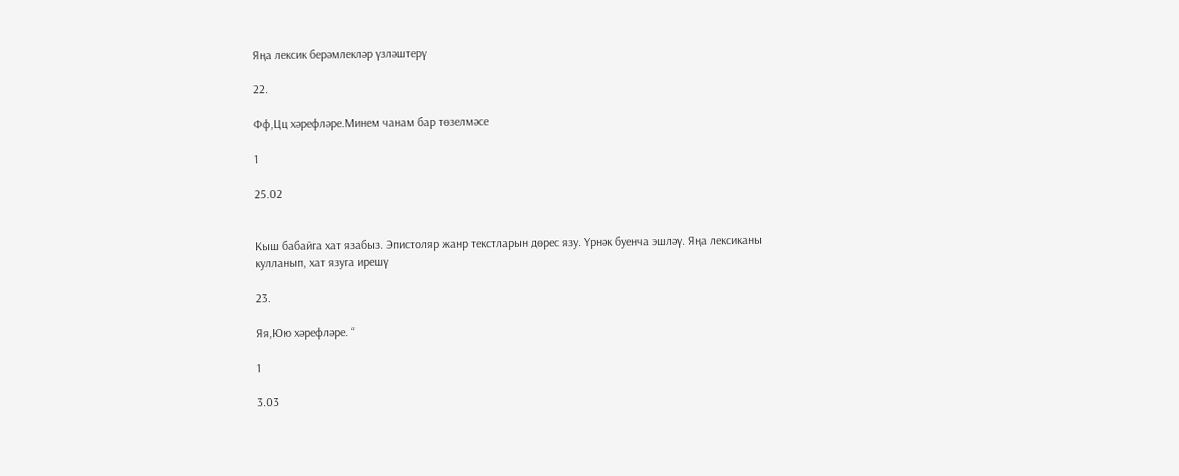Яңа лексик берәмлекләр үзләштерү

22.

Фф,Цц хәрефләре.Минем чанам бар төзелмәсе

1

25.02


Кыш бабайга хат язабыз. Эпистоляр жанр текстларын дөрес язу. Үрнәк буенча эшләү. Яңа лексиканы кулланып, хат язуга ирешү

23.

Яя,Юю хәрефләре. “

1

3.03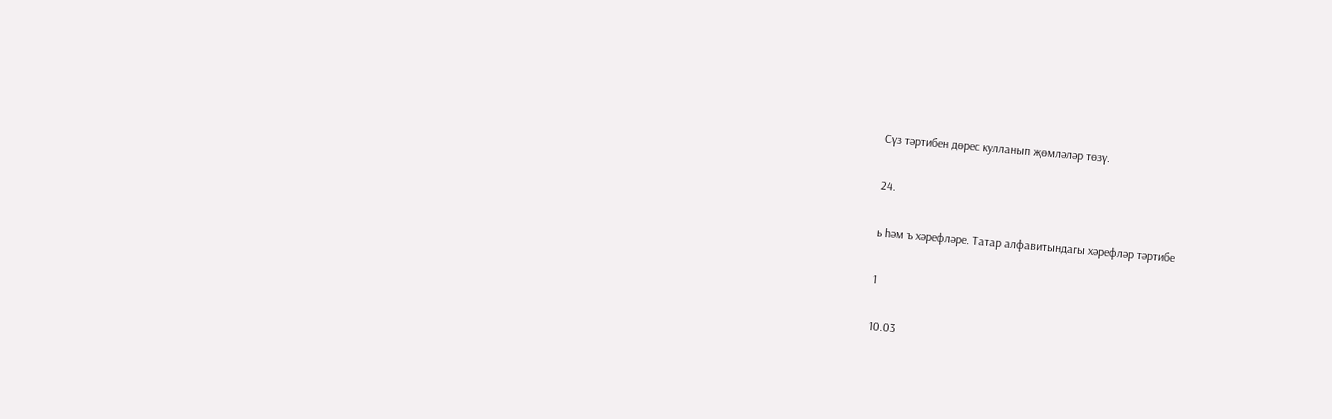Сүз тәртибен дөрес кулланып җөмләләр төзү.

24.

ь һәм ъ хәрефләре. Татар алфавитындагы хәрефләр тәртибе

1

10.03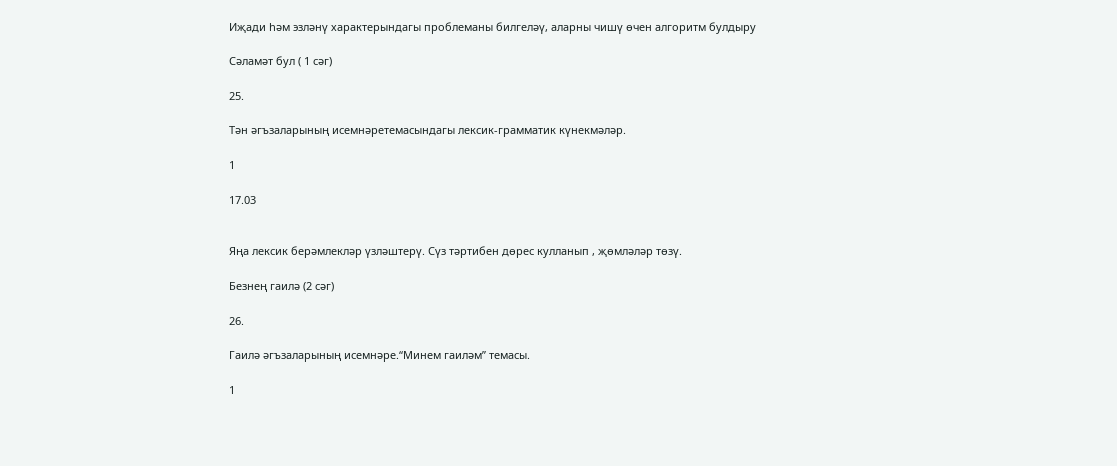Иҗади һәм эзләнү характерындагы проблеманы билгеләү, аларны чишү өчен алгоритм булдыру

Сәламәт бул ( 1 сәг)

25.

Тән әгъзаларының исемнәретемасындагы лексик-грамматик күнекмәләр.

1

17.03


Яңа лексик берәмлекләр үзләштерү. Сүз тәртибен дөрес кулланып , җөмләләр төзү.

Безнең гаилә (2 сәг)

26.

Гаилә әгъзаларының исемнәре.“Минем гаиләм” темасы.

1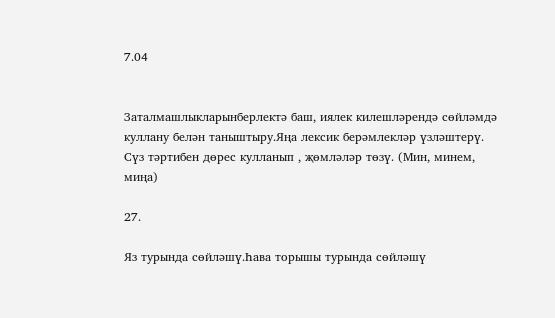7.04


Заталмашлыкларынберлектә баш, иялек килешләрендә сөйләмдә куллану белән таныштыру.Яңа лексик берәмлекләр үзләштерү. Сүз тәртибен дөрес кулланып , җөмләләр төзү. (Мин, минем, миңа)

27.

Яз турында сөйләшү.Һава торышы турында сөйләшү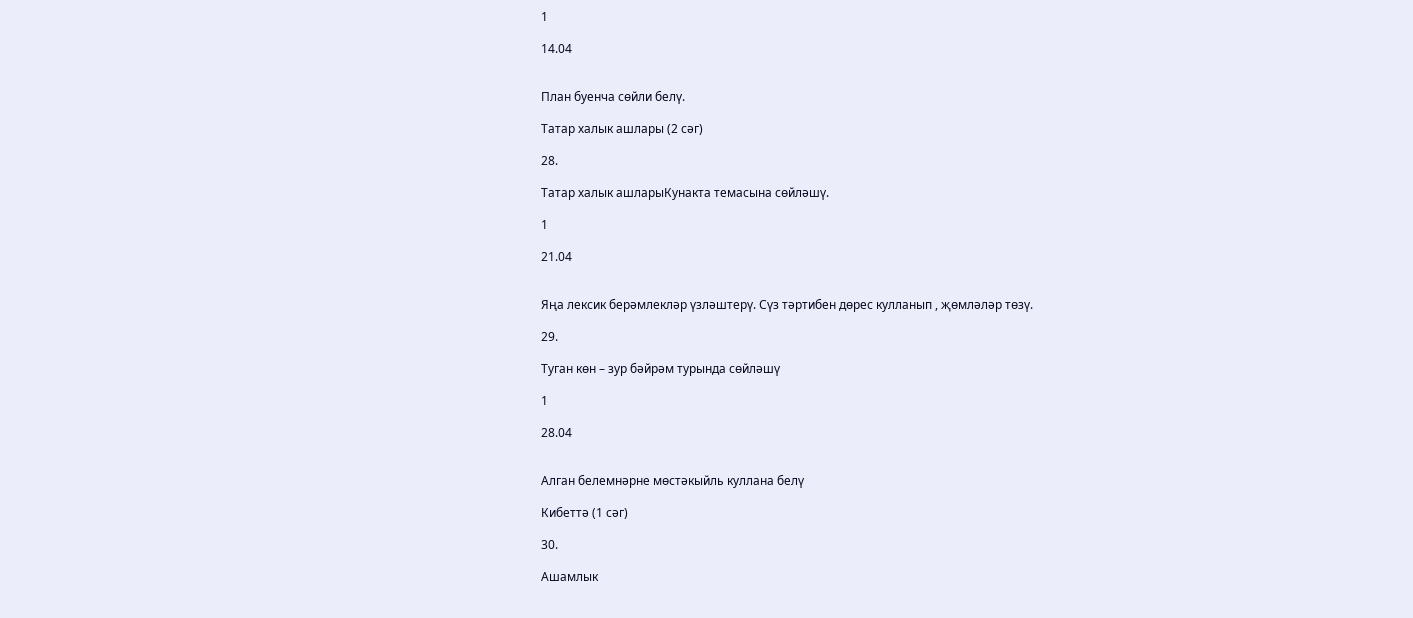1

14.04


План буенча сөйли белү.

Татар халык ашлары (2 сәг)

28.

Татар халык ашларыКунакта темасына сөйләшү.

1

21.04


Яңа лексик берәмлекләр үзләштерү. Сүз тәртибен дөрес кулланып , җөмләләр төзү.

29.

Туган көн – зур бәйрәм турында сөйләшү

1

28.04


Алган белемнәрне мөстәкыйль куллана белү

Кибеттә (1 сәг)

30.

Ашамлык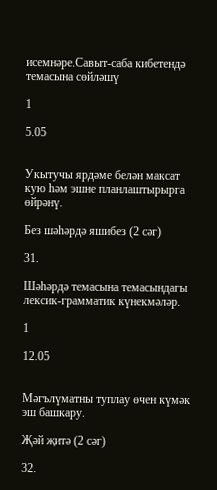исемнәре.Савыт-саба кибетендә темасына сөйләшү

1

5.05


Укытучы ярдәме белән максат кую һәм эшне планлаштырырга өйрәнү.

Без шәһәрдә яшибез (2 сәг)

31.

Шәһәрдә темасына темасындагы лексик-грамматик күнекмәләр.

1

12.05


Мәгълүматны туплау өчен күмәк эш башкару.

Җәй җитә (2 сәг)

32.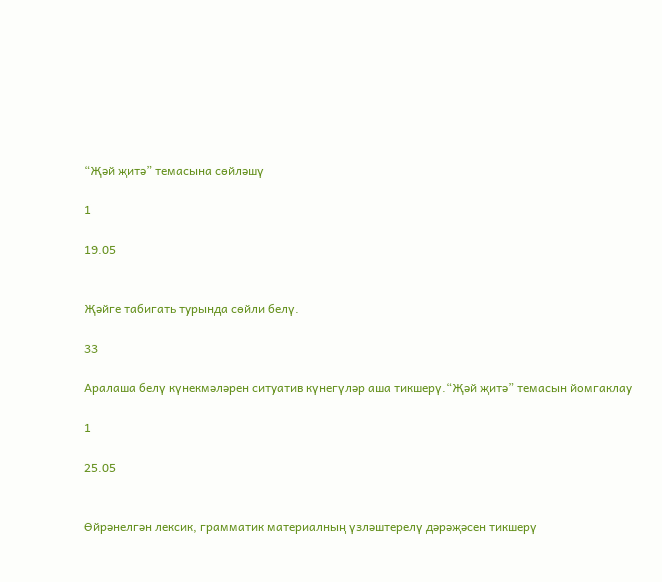“Җәй җитә” темасына сөйләшү

1

19.05


Җәйге табигать турында сөйли белү.

33

Аралаша белү күнекмәләрен ситуатив күнегүләр аша тикшерү.“Җәй җитә” темасын йомгаклау

1

25.05


Өйрәнелгән лексик, грамматик материалның үзләштерелү дәрәҗәсен тикшерү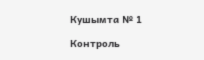Кушымта № 1

Контроль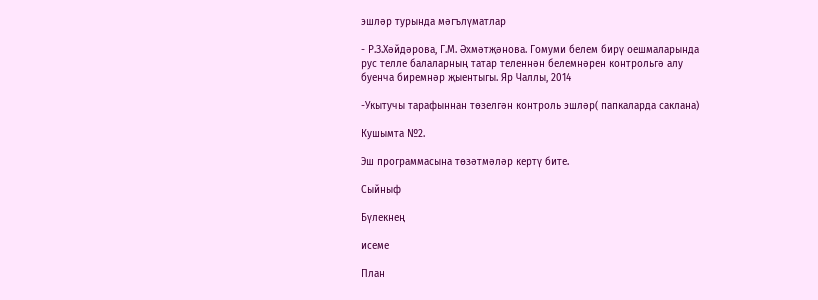эшләр турында мәгълүматлар

- Р.З.Хәйдәрова, Г.М. Әхмәтҗәнова. Гомуми белем бирү оешмаларында рус телле балаларның татар теленнән белемнәрен контрольгә алу буенча биремнәр җыентыгы. Яр Чаллы, 2014

-Укытучы тарафыннан төзелгән контроль эшләр( папкаларда саклана)

Кушымта №2.

Эш программасына төзәтмәләр кертү бите.

Сыйныф

Бүлекнең

исеме

План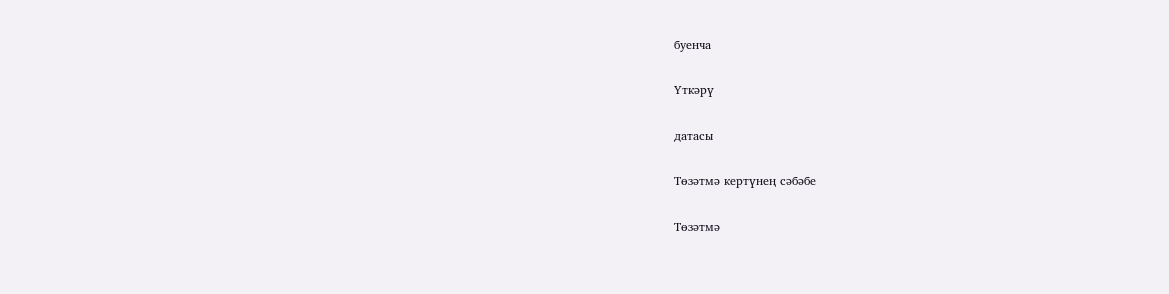буенча

Үткәрү

датасы

Төзәтмә кертүнең сәбәбе

Төзәтмә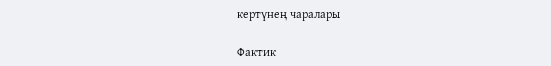кертүнең чаралары

Фактик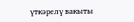үткәрелү вакыты